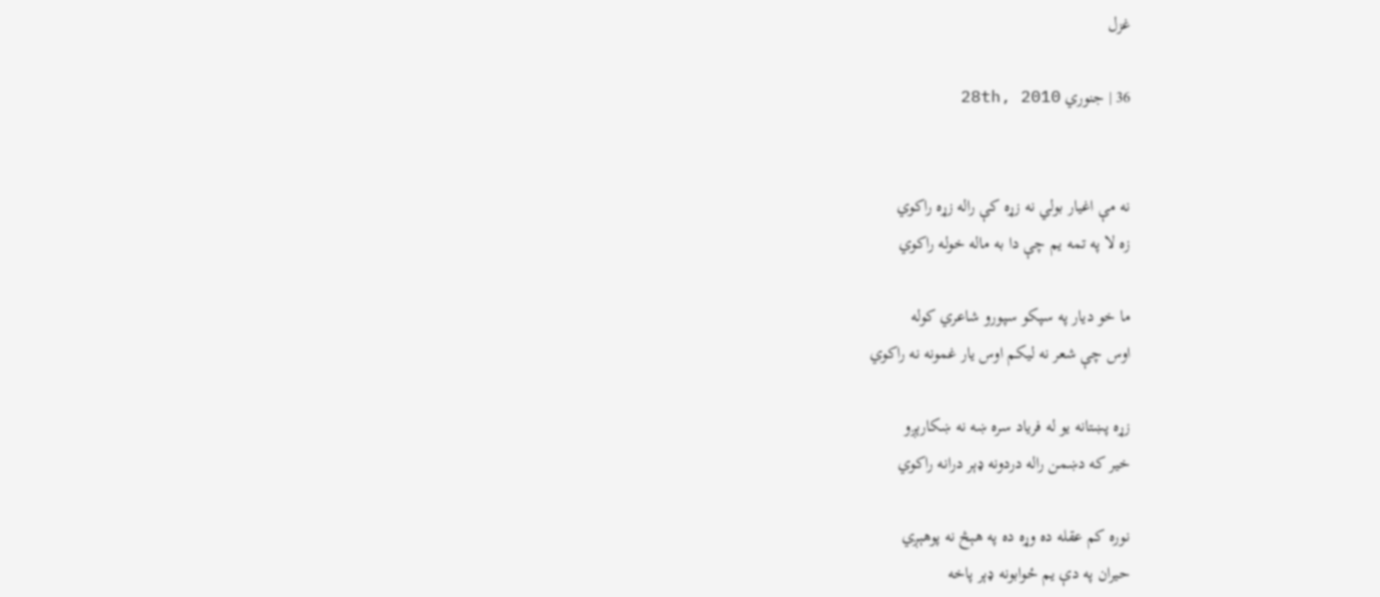غزل

36 | جنوري 28th, 2010


نه مې اغيار بولي نه زړه کې راله زړه راکوي
زه لا په تمه يم چې دا به ماله خوله راکوي

ما خو ديار په سپکو سپورو شاعري کوله
اوس چې شعر نه ليکم اوس يار غمونه نه راکوي

زړه پښتانه يو له فرياد سره ښه نه ښکارېږو
خير که دښمن راله دردونه ډېر درانه راکوي

نوره کم عقله ده وړه ده په هېڅ نه پوهېږي
حيران په دې يم ځوابونه ډېر پاخه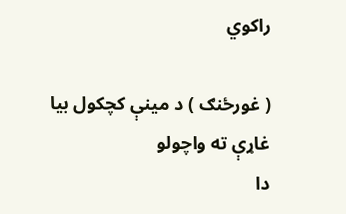راکوي

( غورځنګ ) د مينې کچکول بيا غاړې ته واچولو
دا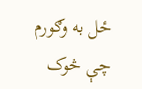ځل به وګورم چې څوک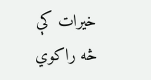خيرات کې څه راکوي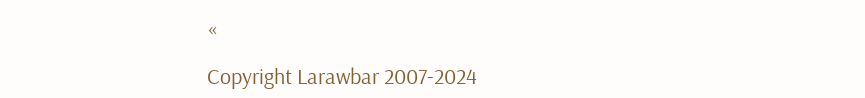«

Copyright Larawbar 2007-2024